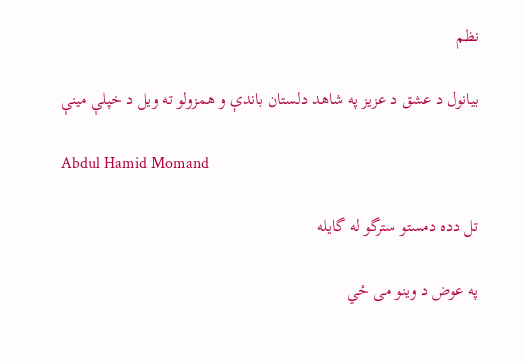نظم

بيانول د عشق د عزيز په شاهد دلستان باندې و همزولو ته ويل د خپلې مينې

Abdul Hamid Momand

تل دده دمستو سترگو له گايله

په عوض د وينو می ځي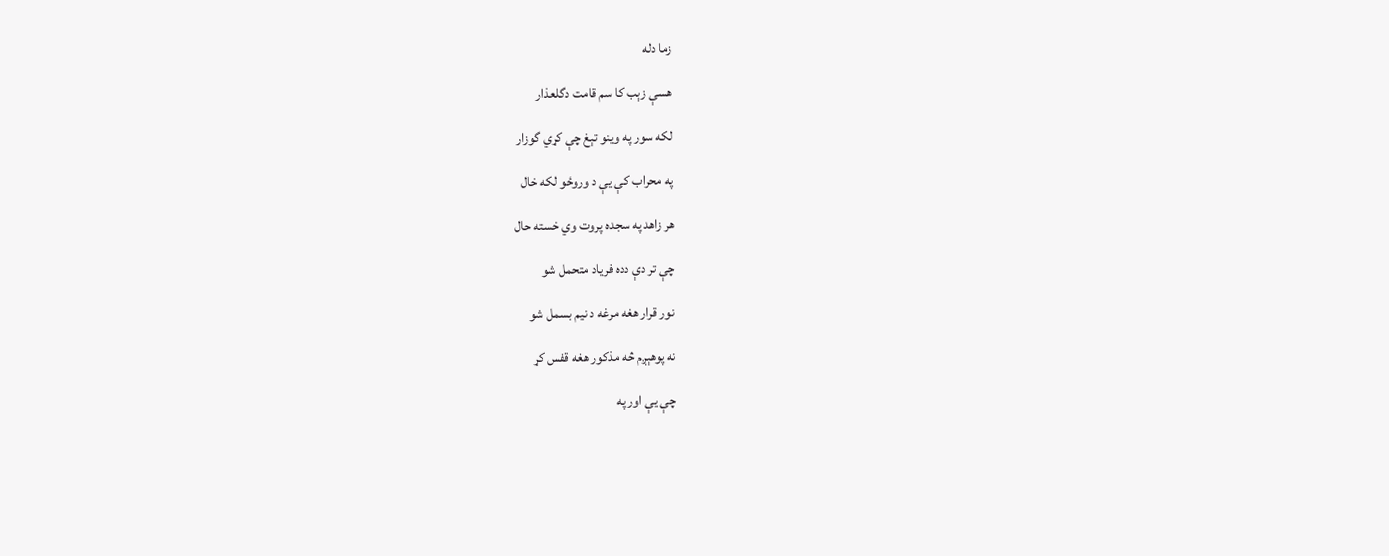زما دله

هسې زېب کا سم قامت دگلعذار

لکه سور په وينو تېغ چې کړي گوزار

په محراب کې يې د وروځو لکه خال

هر زاهد په سجده پروت وي خسته حال

چې تر دې دده فرياد متحمل شو

نور قرار هغه مرغه د نيم بسمل شو

نه پوهېږم څه مذکور هغه قفس کړ

چې يې اور په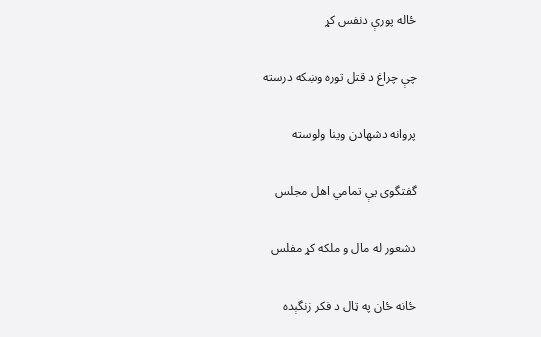ځاله پورې دنفس کړ

چې چراغ د قتل توره وښکه درسته

پروانه دشهادن وينا ولوسته

گفتگوی يې تمامي اهل مجلس

دشعور له مال و ملکه کړ مفلس

ځانه ځان په ټال د فکر زنگېده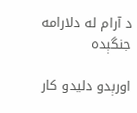د آرام له دلارامه جنگېده

اورېدو دليدو کار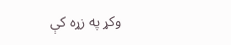وکړ په زړه کې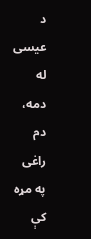د عيسی له دمه، دم راغی په مړه کې